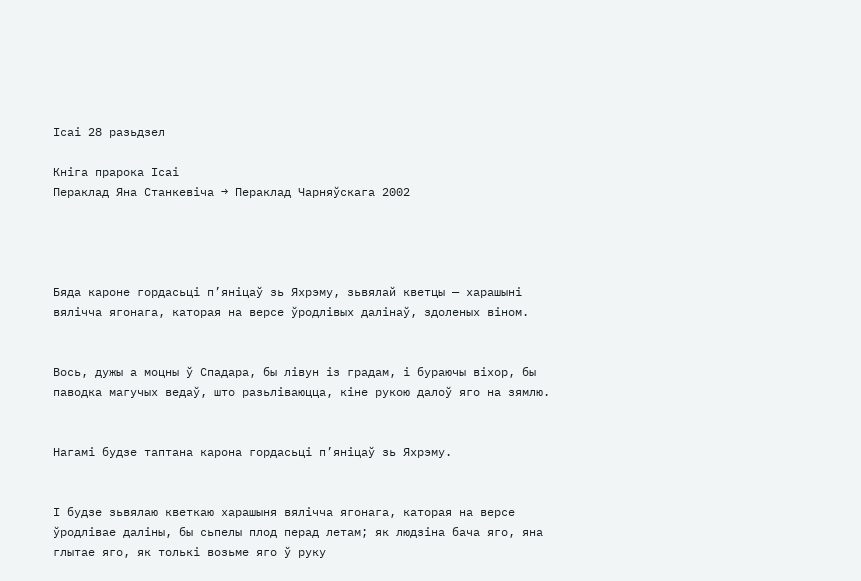Ісаі 28 разьдзел

Кніга прарока Ісаі
Пераклад Яна Станкевіча → Пераклад Чарняўскага 2002




Бяда кароне гордасьці п’яніцаў зь Яхрэму, зьвялай кветцы — харашыні вялічча ягонага, каторая на версе ўродлівых далінаў, здоленых віном.


Вось, дужы а моцны ў Спадара, бы лівун із градам, і бураючы віхор, бы паводка магучых ведаў, што разьліваюцца, кіне рукою далоў яго на зямлю.


Нагамі будзе таптана карона гордасьці п’яніцаў зь Яхрэму.


І будзе зьвялаю кветкаю харашыня вялічча ягонага, каторая на версе ўродлівае даліны, бы сьпелы плод перад летам; як людзіна бача яго, яна глытае яго, як толькі возьме яго ў руку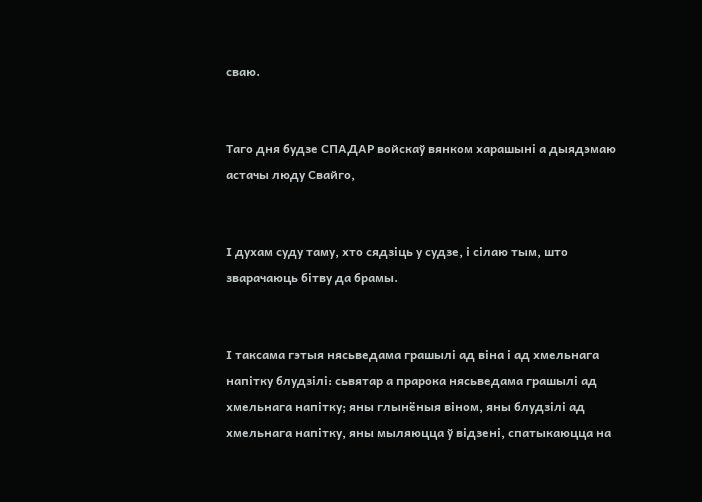сваю.


Таго дня будзе СПАДАР войскаў вянком харашыні а дыядэмаю астачы люду Свайго,


І духам суду таму, хто сядзіць у судзе, і сілаю тым, што зварачаюць бітву да брамы.


І таксама гэтыя нясьведама грашылі ад віна і ад хмельнага напітку блудзілі: сьвятар а прарока нясьведама грашылі ад хмельнага напітку; яны глынёныя віном, яны блудзілі ад хмельнага напітку, яны мыляюцца ў відзені, спатыкаюцца на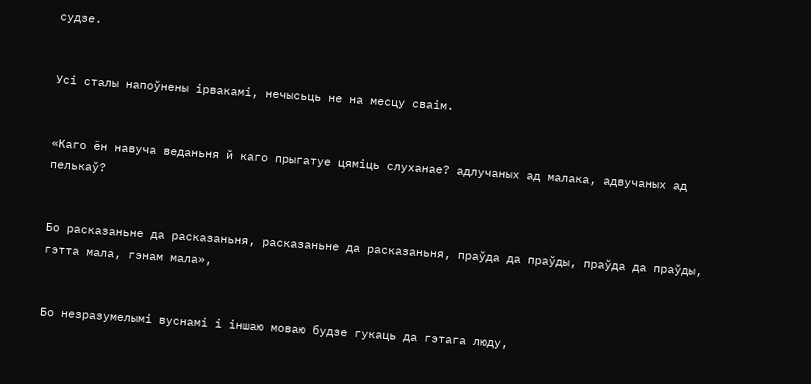судзе.


Усі сталы напоўнены ірвакамі, нечысьць не на месцу сваім.


«Каго ён навуча веданьня й каго прыгатуе цяміць слуханае? адлучаных ад малака, адвучаных ад пелькаў?


Бо расказаньне да расказаньня, расказаньне да расказаньня, праўда да праўды, праўда да праўды, гэтта мала, гэнам мала»,


Бо незразумелымі вуснамі і іншаю моваю будзе гукаць да гэтага люду,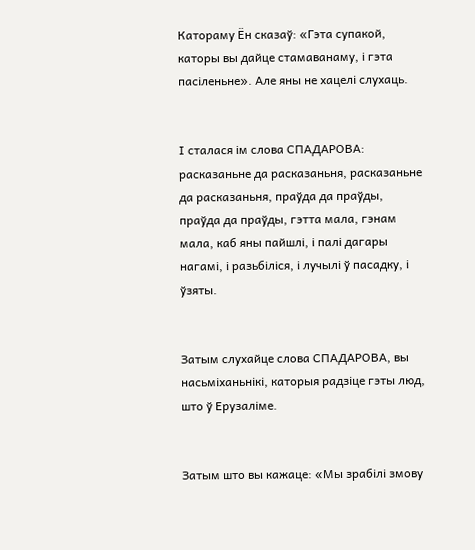Катораму Ён сказаў: «Гэта супакой, каторы вы дайце стамаванаму, і гэта пасіленьне». Але яны не хацелі слухаць.


І сталася ім слова СПАДАРОВА: расказаньне да расказаньня, расказаньне да расказаньня, праўда да праўды, праўда да праўды, гэтта мала, гэнам мала, каб яны пайшлі, і палі дагары нагамі, і разьбіліся, і лучылі ў пасадку, і ўзяты.


Затым слухайце слова СПАДАРОВА, вы насьміханьнікі, каторыя радзіце гэты люд, што ў Ерузаліме.


Затым што вы кажаце: «Мы зрабілі змову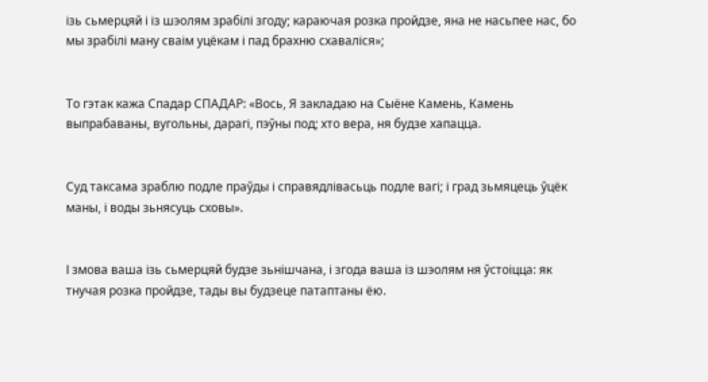ізь сьмерцяй і із шэолям зрабілі згоду; караючая розка пройдзе, яна не насьпее нас, бо мы зрабілі ману сваім уцёкам і пад брахню схаваліся»;


То гэтак кажа Спадар СПАДАР: «Вось, Я закладаю на Сыёне Камень, Камень выпрабаваны, вугольны, дарагі, пэўны под; хто вера, ня будзе хапацца.


Суд таксама зраблю подле праўды і справядлівасьць подле вагі; і град зьмяцець ўцёк маны, і воды зьнясуць сховы».


І змова ваша ізь сьмерцяй будзе зьнішчана, і згода ваша із шэолям ня ўстоіцца: як тнучая розка пройдзе, тады вы будзеце патаптаны ёю.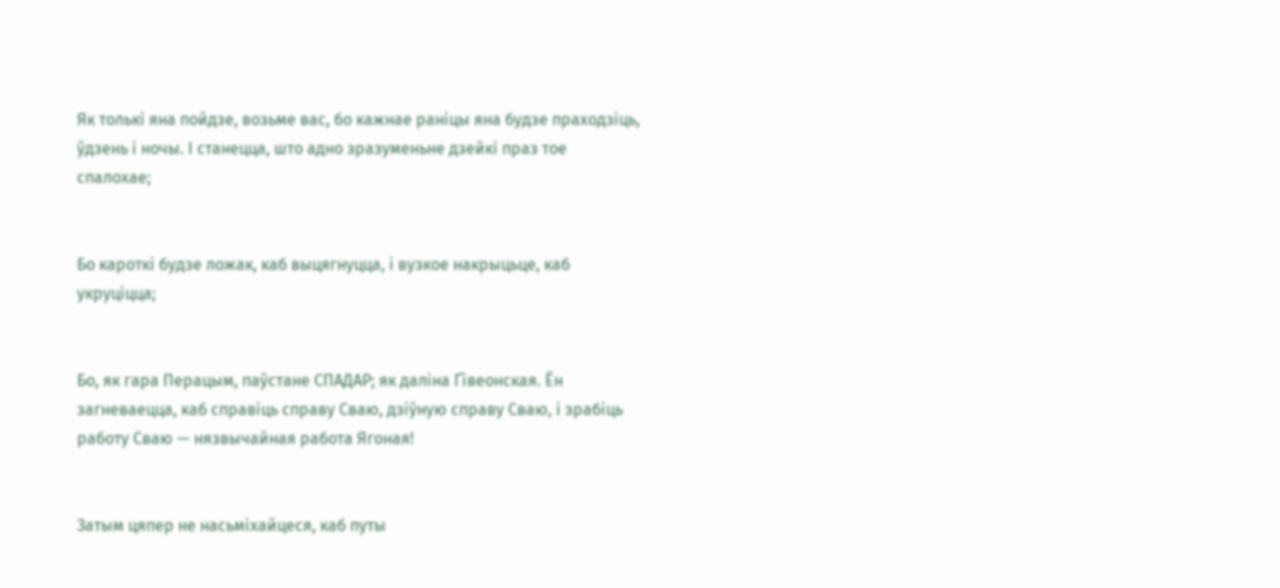Як толькі яна пойдзе, возьме вас, бо кажнае раніцы яна будзе праходзіць, ўдзень і ночы. І станецца, што адно зразуменьне дзейкі праз тое спалохае;


Бо кароткі будзе ложак, каб выцягнуцца, і вузкое накрыцьце, каб укруціцца;


Бо, як гара Перацым, паўстане СПАДАР; як даліна Ґівеонская. Ён загневаецца, каб справіць справу Сваю, дзіўную справу Сваю, і зрабіць работу Сваю — нязвычайная работа Ягоная!


Затым цяпер не насьміхайцеся, каб путы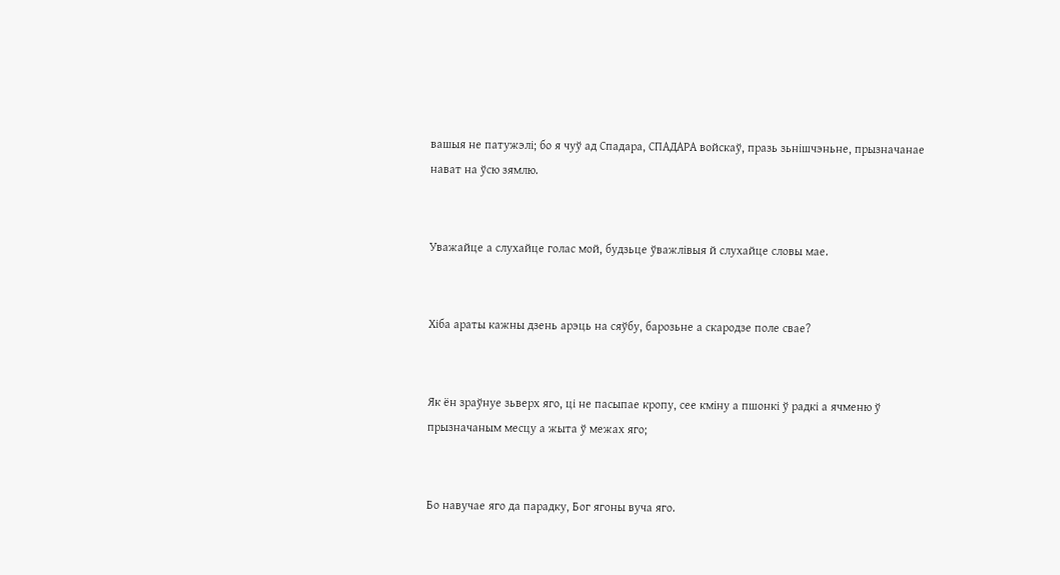вашыя не патужэлі; бо я чуў ад Спадара, СПАДАРА войскаў, празь зьнішчэньне, прызначанае нават на ўсю зямлю.


Уважайце а слухайце голас мой, будзьце ўважлівыя й слухайце словы мае.


Хіба араты кажны дзень арэць на сяўбу, барозьне а скародзе поле свае?


Як ён зраўнуе зьверх яго, ці не пасыпае кропу, сее кміну а пшонкі ў радкі а ячменю ў прызначаным месцу а жыта ў межах яго;


Бо навучае яго да парадку, Бог ягоны вуча яго.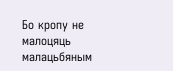Бо кропу не малоцяць малацьбяным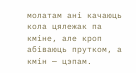молатам ані качаюць кола цялежак па кміне, але кроп абіваюць прутком, а кмін — цэпам.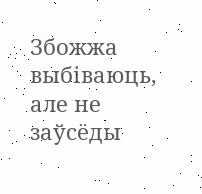Збожжа выбіваюць, але не заўсёды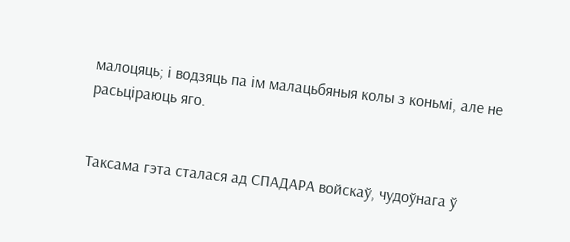малоцяць; і водзяць па ім малацьбяныя колы з коньмі, але не расьціраюць яго.


Таксама гэта сталася ад СПАДАРА войскаў, чудоўнага ў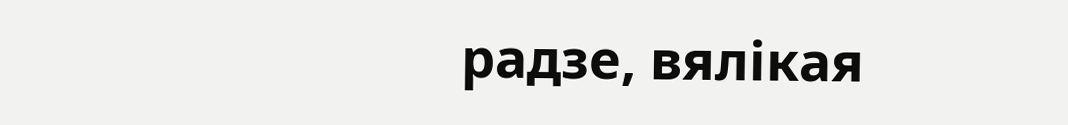радзе, вялікая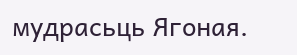мудрасьць Ягоная.